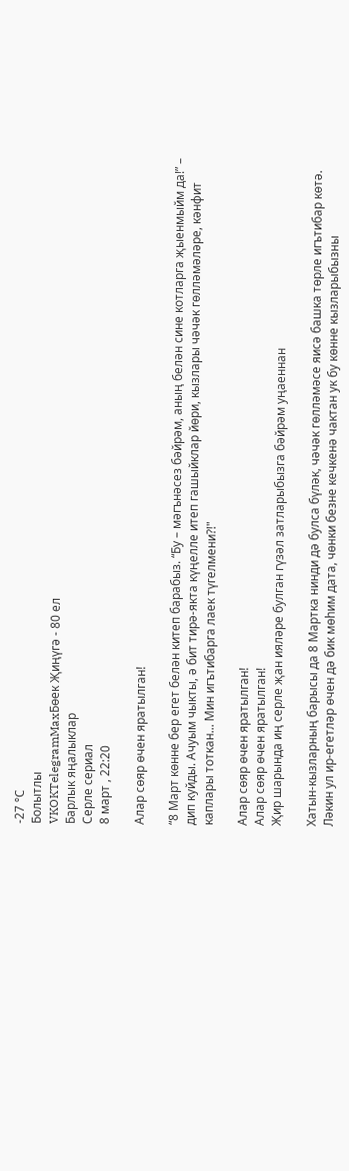-27 °С
Болытлы
VKOKTelegramMaxБөек Җиңүгә - 80 ел
Барлык яңалыклар
Серле сериал
8 март , 22:20

Алар сөяр өчен яратылган!

“8 Март көнне бер егет белән китеп барабыз. “Бу – мәгънәсез бәйрәм, аның белән сине котларга җыенмыйм да!” – дип куйды. Ачуым чыкты, ә бит тирә-якта күңелле итеп гашыйклар йөри, кызлары чәчәк гөлләмәләре, кәнфит каплары тоткан... Мин игътибарга лаек түгелмени?!"

Алар сөяр өчен яратылган!
Алар сөяр өчен яратылган!
Җир шарында иң серле җан ияләре булган гүзәл затларыбызга бәйрәм уңаеннан

Хатын-кызларның барысы да 8 Мартка нинди дә булса бүләк, чәчәк гөлләмәсе яисә башка төрле игътибар көтә. Ләкин ул ир-егетләр өчен дә бик мөһим дата, чөнки безне кечкенә чактан ук бу көнне кызларыбызны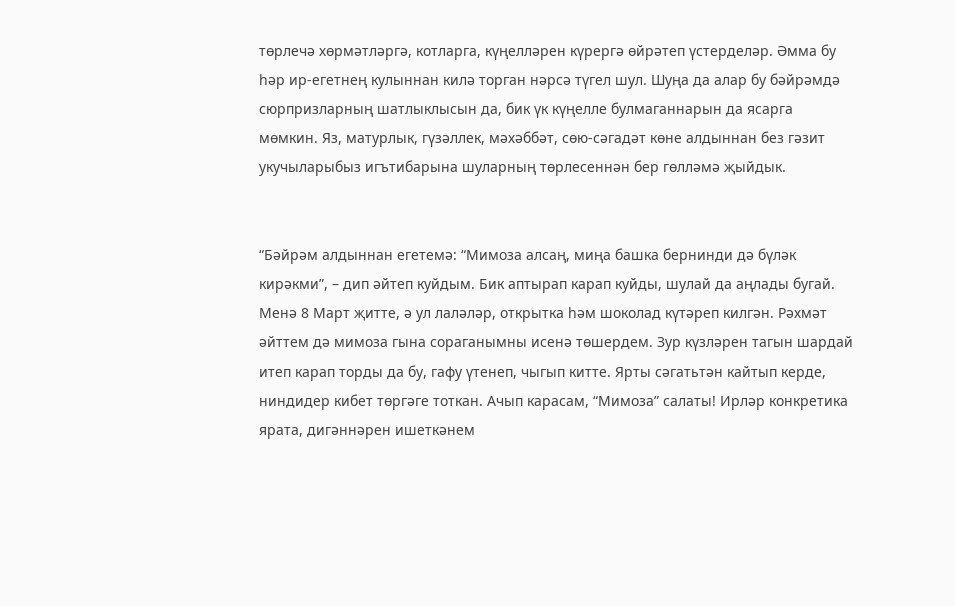төрлечә хөрмәтләргә, котларга, күңелләрен күрергә өйрәтеп үстерделәр. Әмма бу һәр ир-егетнең кулыннан килә торган нәрсә түгел шул. Шуңа да алар бу бәйрәмдә сюрпризларның шатлыклысын да, бик үк күңелле булмаганнарын да ясарга мөмкин. Яз, матурлык, гүзәллек, мәхәббәт, сөю-сәгадәт көне алдыннан без гәзит укучыларыбыз игътибарына шуларның төрлесеннән бер гөлләмә җыйдык.


“Бәйрәм алдыннан егетемә: “Мимоза алсаң, миңа башка бернинди дә бүләк кирәкми”, – дип әйтеп куйдым. Бик аптырап карап куйды, шулай да аңлады бугай. Менә 8 Март җитте, ә ул лаләләр, открытка һәм шоколад күтәреп килгән. Рәхмәт әйттем дә мимоза гына сораганымны исенә төшердем. Зур күзләрен тагын шардай итеп карап торды да бу, гафу үтенеп, чыгып китте. Ярты сәгатьтән кайтып керде, ниндидер кибет төргәге тоткан. Ачып карасам, “Мимоза” салаты! Ирләр конкретика ярата, дигәннәрен ишеткәнем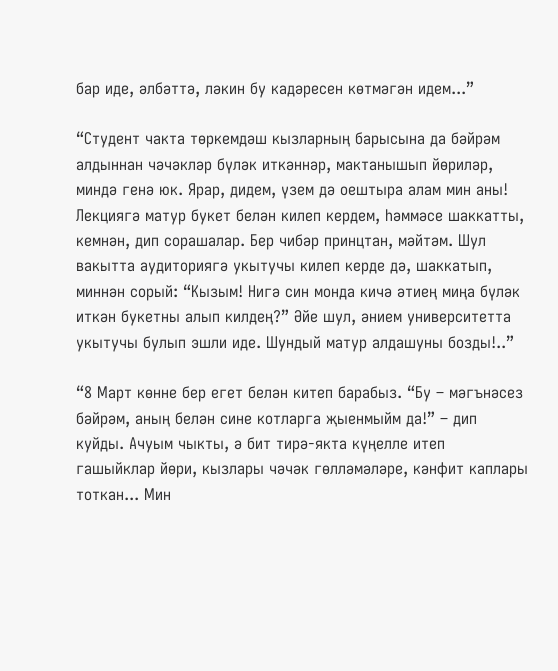бар иде, әлбәттә, ләкин бу кадәресен көтмәгән идем...”

“Студент чакта төркемдәш кызларның барысына да бәйрәм алдыннан чәчәкләр бүләк иткәннәр, мактанышып йөриләр, миндә генә юк. Ярар, дидем, үзем дә оештыра алам мин аны! Лекциягә матур букет белән килеп кердем, һәммәсе шаккатты, кемнән, дип сорашалар. Бер чибәр принцтан, мәйтәм. Шул вакытта аудиториягә укытучы килеп керде дә, шаккатып, миннән сорый: “Кызым! Нигә син монда кичә әтиең миңа бүләк иткән букетны алып килдең?” Әйе шул, әнием университетта укытучы булып эшли иде. Шундый матур алдашуны бозды!..”

“8 Март көнне бер егет белән китеп барабыз. “Бу – мәгънәсез бәйрәм, аның белән сине котларга җыенмыйм да!” – дип куйды. Ачуым чыкты, ә бит тирә-якта күңелле итеп гашыйклар йөри, кызлары чәчәк гөлләмәләре, кәнфит каплары тоткан... Мин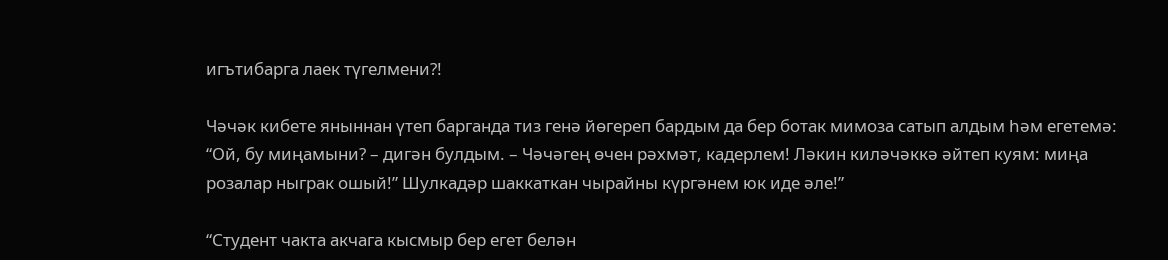игътибарга лаек түгелмени?!

Чәчәк кибете яныннан үтеп барганда тиз генә йөгереп бардым да бер ботак мимоза сатып алдым һәм егетемә: “Ой, бу миңамыни? – дигән булдым. – Чәчәгең өчен рәхмәт, кадерлем! Ләкин киләчәккә әйтеп куям: миңа розалар ныграк ошый!” Шулкадәр шаккаткан чырайны күргәнем юк иде әле!”

“Студент чакта акчага кысмыр бер егет белән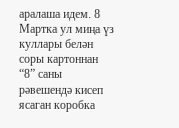аралаша идем. 8 Мартка ул миңа үз куллары белән соры картоннан “8” саны рәвешендә кисеп ясаган коробка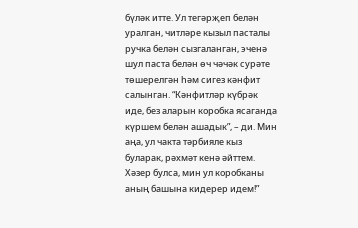бүләк итте. Ул тегәрҗеп белән уралган, читләре кызыл пасталы ручка белән сызгаланган, эченә шул паста белән өч чәчәк сурәте төшерелгән һәм сигез кәнфит салынган. “Кәнфитләр күбрәк иде, без аларын коробка ясаганда күршем белән ашадык”, – ди. Мин аңа, ул чакта тәрбияле кыз буларак, рәхмәт кенә әйттем. Хәзер булса, мин ул коробканы аның башына кидерер идем!”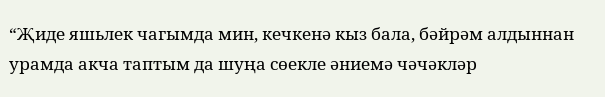“Җиде яшьлек чагымда мин, кечкенә кыз бала, бәйрәм алдыннан урамда акча таптым да шуңа сөекле әниемә чәчәкләр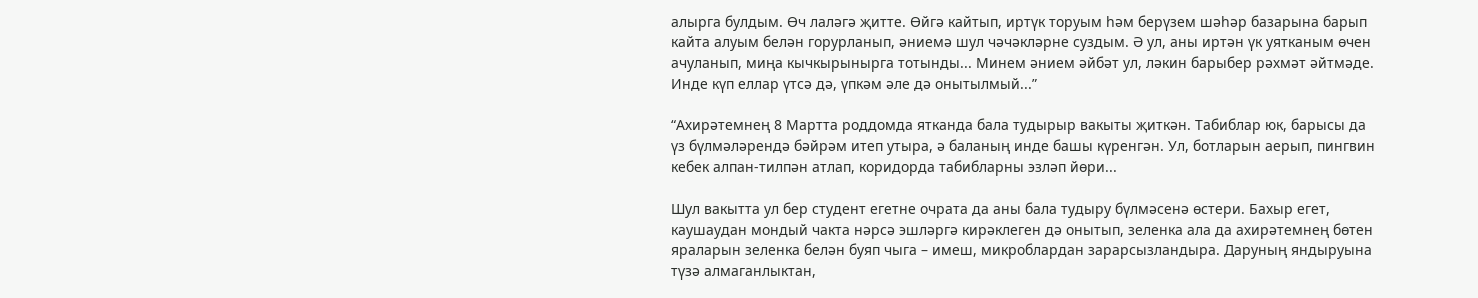алырга булдым. Өч лаләгә җитте. Өйгә кайтып, иртүк торуым һәм берүзем шәһәр базарына барып кайта алуым белән горурланып, әниемә шул чәчәкләрне суздым. Ә ул, аны иртән үк уятканым өчен ачуланып, миңа кычкырынырга тотынды... Минем әнием әйбәт ул, ләкин барыбер рәхмәт әйтмәде. Инде күп еллар үтсә дә, үпкәм әле дә онытылмый...”

“Ахирәтемнең 8 Мартта роддомда ятканда бала тудырыр вакыты җиткән. Табиблар юк, барысы да үз бүлмәләрендә бәйрәм итеп утыра, ә баланың инде башы күренгән. Ул, ботларын аерып, пингвин кебек алпан-тилпән атлап, коридорда табибларны эзләп йөри...

Шул вакытта ул бер студент егетне очрата да аны бала тудыру бүлмәсенә өстери. Бахыр егет, каушаудан мондый чакта нәрсә эшләргә кирәклеген дә онытып, зеленка ала да ахирәтемнең бөтен яраларын зеленка белән буяп чыга – имеш, микроблардан зарарсызландыра. Даруның яндыруына түзә алмаганлыктан,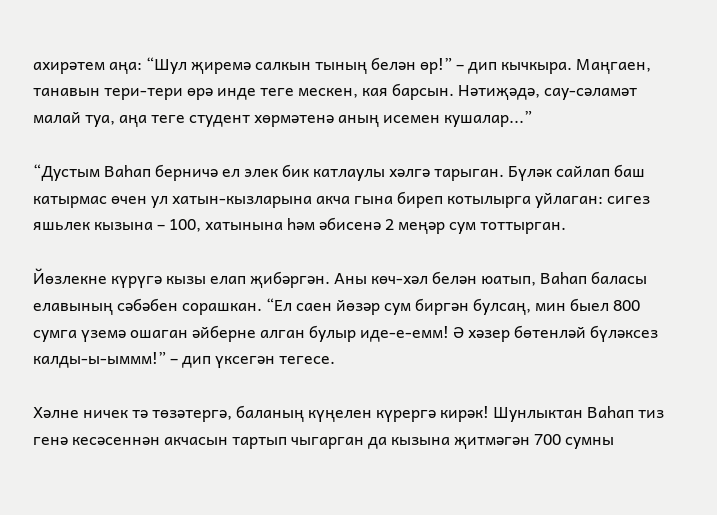ахирәтем аңа: “Шул җиремә салкын тының белән өр!” – дип кычкыра. Маңгаен, танавын тери-тери өрә инде теге мескен, кая барсын. Нәтиҗәдә, сау-сәламәт малай туа, аңа теге студент хөрмәтенә аның исемен кушалар...”

“Дустым Ваһап берничә ел элек бик катлаулы хәлгә тарыган. Бүләк сайлап баш катырмас өчен ул хатын-кызларына акча гына биреп котылырга уйлаган: сигез яшьлек кызына – 100, хатынына һәм әбисенә 2 меңәр сум тоттырган.

Йөзлекне күрүгә кызы елап җибәргән. Аны көч-хәл белән юатып, Ваһап баласы елавының сәбәбен сорашкан. “Ел саен йөзәр сум биргән булсаң, мин быел 800 сумга үземә ошаган әйберне алган булыр иде-е-емм! Ә хәзер бөтенләй бүләксез калды-ы-ыммм!” – дип үксегән тегесе.

Хәлне ничек тә төзәтергә, баланың күңелен күрергә кирәк! Шунлыктан Ваһап тиз генә кесәсеннән акчасын тартып чыгарган да кызына җитмәгән 700 сумны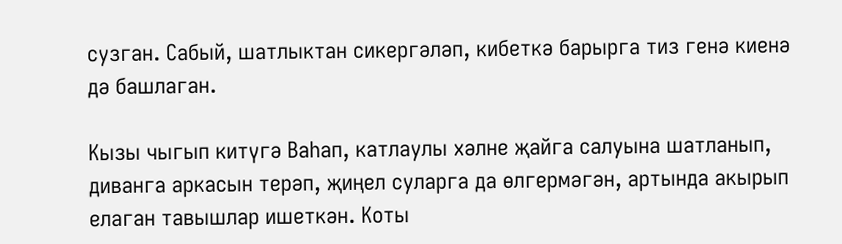сузган. Сабый, шатлыктан сикергәләп, кибеткә барырга тиз генә киенә дә башлаган.

Кызы чыгып китүгә Ваһап, катлаулы хәлне җайга салуына шатланып, диванга аркасын терәп, җиңел суларга да өлгермәгән, артында акырып елаган тавышлар ишеткән. Коты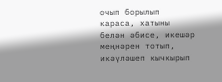очып борылып караса, хатыны белән әбисе, икешәр меңнәрен тотып, икәүләшеп кычкырып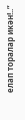елап торалар икән!..”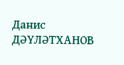Данис ДӘҮЛӘТХАНОВ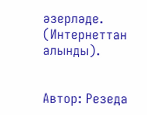әзерләде.
(Интернеттан алынды).


Автор: Резеда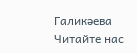Галикәева
Читайте нас